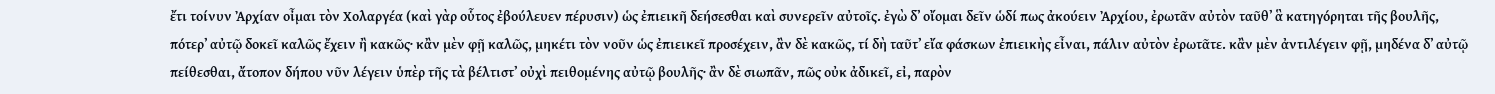ἔτι τοίνυν Ἀρχίαν οἶμαι τὸν Χολαργέα (καὶ γὰρ οὗτος ἐβούλευεν πέρυσιν) ὡς ἐπιεικῆ δεήσεσθαι καὶ συνερεῖν αὐτοῖς. ἐγὼ δʼ οἴομαι δεῖν ὡδί πως ἀκούειν Ἀρχίου, ἐρωτᾶν αὐτὸν ταῦθʼ ἃ κατηγόρηται τῆς βουλῆς, πότερʼ αὐτῷ δοκεῖ καλῶς ἔχειν ἢ κακῶς· κἂν μὲν φῇ καλῶς, μηκέτι τὸν νοῦν ὡς ἐπιεικεῖ προσέχειν, ἂν δὲ κακῶς, τί δὴ ταῦτʼ εἴα φάσκων ἐπιεικὴς εἶναι, πάλιν αὐτὸν ἐρωτᾶτε. κἂν μὲν ἀντιλέγειν φῇ, μηδένα δʼ αὐτῷ πείθεσθαι, ἄτοπον δήπου νῦν λέγειν ὑπὲρ τῆς τὰ βέλτιστʼ οὐχὶ πειθομένης αὐτῷ βουλῆς· ἂν δὲ σιωπᾶν, πῶς οὐκ ἀδικεῖ, εἰ, παρὸν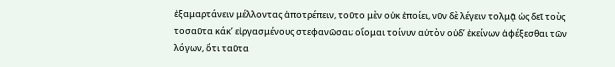ἐξαμαρτάνειν μέλλοντας ἀποτρέπειν, τοῦτο μὲν οὐκ ἐποίει, νῦν δὲ λέγειν τολμᾷ ὡς δεῖ τοὺς τοσαῦτα κάκʼ εἰργασμένους στεφανῶσαι; οἴομαι τοίνυν αὐτὸν οὐδʼ ἐκείνων ἀφέξεσθαι τῶν λόγων, ὅτι ταῦτα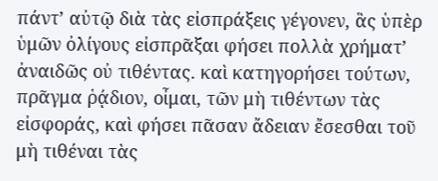πάντʼ αὐτῷ διὰ τὰς εἰσπράξεις γέγονεν, ἃς ὑπὲρ ὑμῶν ὀλίγους εἰσπρᾶξαι φήσει πολλὰ χρήματʼ ἀναιδῶς οὐ τιθέντας. καὶ κατηγορήσει τούτων, πρᾶγμα ῥᾴδιον, οἶμαι, τῶν μὴ τιθέντων τὰς εἰσφοράς, καὶ φήσει πᾶσαν ἄδειαν ἔσεσθαι τοῦ μὴ τιθέναι τὰς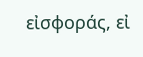εἰσφοράς, εἰ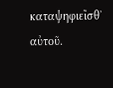καταψηφιεῖσθʼ αὐτοῦ.